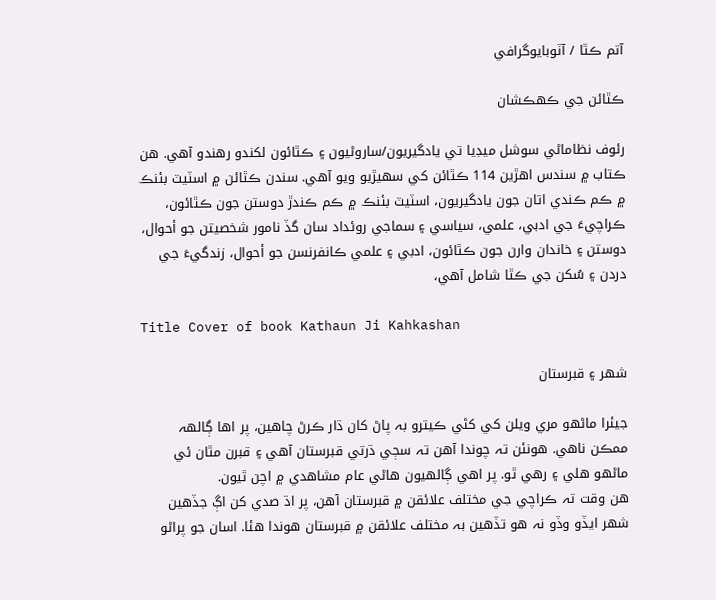آتم ڪٿا / آٽوبايوگرافي

ڪٿائن جي ڪھڪشان

رئوف نظاماڻي سوشل ميڊيا تي يادگيريون/ساروڻيون ۽ ڪٿائون لکندو رھندو آھي. ھن ڪتاب ۾ سندس اھڙين 114 ڪٿائن کي سھيڙيو ويو آھي. سندن ڪٿائن ۾ اسٽيٽ بئنڪ ۾ ڪم ڪندي اتان جون يادگيريون، اسٽيٽ بئنڪ ۾ ڪم ڪندڙ دوستن جون ڪٿائون، ڪراچيءَ جي ادبي، علمي، سياسي ۽ سماجي روئداد سان گڏ نامور شخصيتن جو أحوال، دوستن ۽ خاندان وارن جون ڪٿائون، ادبي ۽ علمي ڪانفرنسن جو أحوال، زندگيءَ جي دردن ۽ سُکن جي ڪٿا شامل آھي،

Title Cover of book Kathaun Ji Kahkashan

شھر ۽ قبرستان

جيئرا ماڻھو مري ويلن کي کڻي ڪيترو بہ پاڻ کان ڌار ڪرڻ چاهين، پر اها ڳالھہ ممڪن ناهي. هونئن تہ چوندا آهن تہ سڄي ڌرتي قبرستان آهي ۽ قبرن مٿان ئي ماڻھو هلي ۽ رهي ٿو. پر اهي ڳالھيون هاڻي عام مشاهدي ۾ اچن ٿيون.
هن وقت تہ ڪراچي جي مختلف علائقن ۾ قبرستان آهن، پر اڌ صدي کن اڳ جڏهين شھر ايڏو وڏو نہ هو تڏهين بہ مختلف علائقن ۾ قبرستان هوندا هئا. اسان جو پراڻو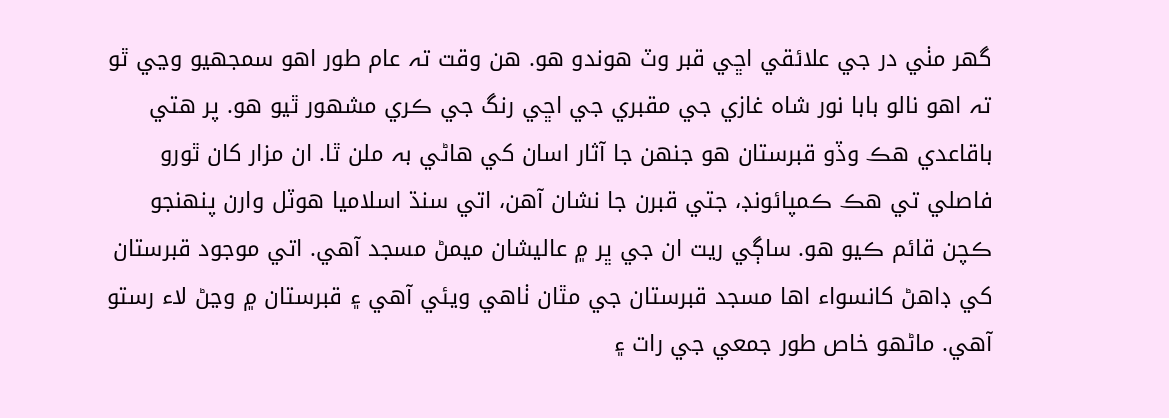گهر مٺي در جي علائقي اڇي قبر وٽ هوندو هو. هن وقت تہ عام طور اهو سمجهيو وڃي ٿو تہ اهو نالو بابا نور شاه غازي جي مقبري جي اڇي رنگ جي ڪري مشھور ٿيو هو. پر هتي باقاعدي هڪ وڏو قبرستان هو جنھن جا آثار اسان کي هاڻي بہ ملن ٿا. ان مزار کان ٿورو فاصلي تي هڪ ڪمپائونڊ، جتي قبرن جا نشان آهن، اتي سنڌ اسلاميا هوٽل وارن پنھنجو ڪچن قائم ڪيو هو. ساڳي ريت ان جي ڀر ۾ عاليشان ميمڻ مسجد آهي. اتي موجود قبرستان کي ڊاهڻ کانسواء اها مسجد قبرستان جي مٿان ٺاهي ويئي آهي ۽ قبرستان ۾ وڃڻ لاء رستو آهي. ماڻھو خاص طور جمعي جي رات ۽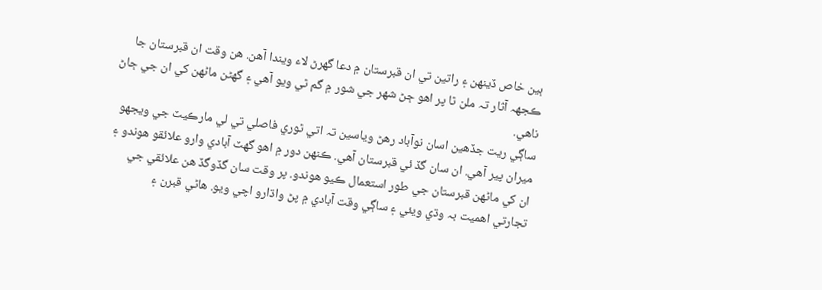ٻين خاص ڏينھن ۽ راتين تي ان قبرستان ۾ دعا گهرڻ لاء ويندا آهن. هن وقت ان قبرستان جا ڪجهہ آثار تہ ملن ٿا پر اهو ڄڻ شھر جي شور ۾ گم ٿي ويو آهي ۽ گهڻن ماڻھن کي ان جي ڄاڻ ناهي.
ساڳي ريت جڏهين اسان نوآباد رهڻ وياسين تہ اتي ٿوري فاصلي تي لي مارڪيٽ جي ويجهو ميران پير آهي. ان سان گڏ ئي قبرستان آهي. ڪنھن دور ۾ اهو گهٽ آبادي وارو علائقو هوندو ۽ ان کي ماڻھن قبرستان جي طور استعمال ڪيو هوندو. پر وقت سان گڏوگڏ هن علائقي جي تجارتي اهميت بہ وڌي ويئي ۽ ساڳي وقت آبادي ۾ پڻ واڌارو اچي ويو. هاڻي قبرن ۽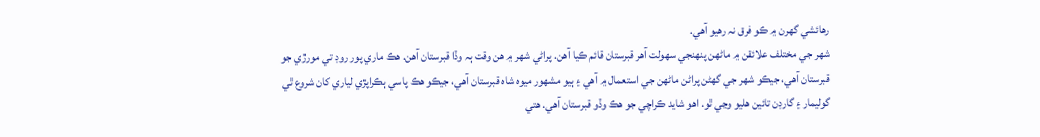رهائشي گهرن ۾ ڪو فرق نہ رهيو آهي.
شھر جي مختلف علائقن ۾ ماڻھن پنھنجي سھولت آهر قبرستان قائم ڪيا آهن. پراڻي شھر ۾ هن وقت ٻہ وڏا قبرستان آهن. هڪ ماري پور روڊ تي مورڙي جو قبرستان آهي، جيڪو شھر جي گهڻن پراڻن ماڻھن جي استعمال ۾ آهي ۽ ٻيو مشھور ميوه شاه قبرستان آهي، جيڪو هڪ پاسي ٻڪراپڙي لياري کان شروع ٿي گوليمار ۽ گارڊن تائين هليو وڃي ٿو. اهو شايد ڪراچي جو هڪ وڏو قبرستان آهي. هتي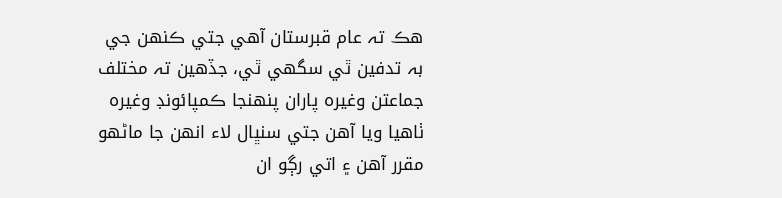هڪ تہ عام قبرستان آهي جتي ڪنھن جي بہ تدفين ٿي سگهي ٿي، جڏهين تہ مختلف جماعتن وغيرہ پاران پنھنجا ڪمپائونڊ وغيرہ ٺاهيا ويا آهن جتي سنڀال لاء انھن جا ماڻھو مقرر آهن ۽ اتي رڳو ان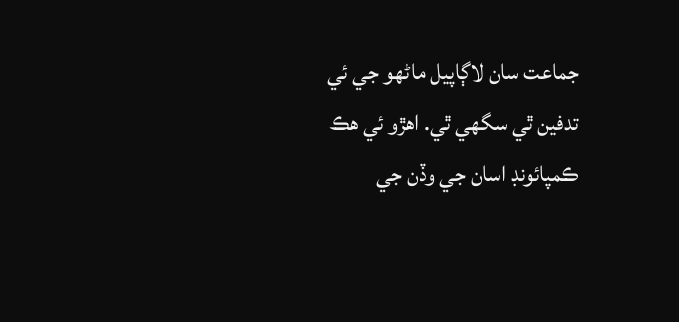جماعت سان لاڳاپيل ماڻھو جي ئي تدفين ٿي سگهي ٿي. اهڙو ئي هڪ ڪمپائونڊ اسان جي وڏن جي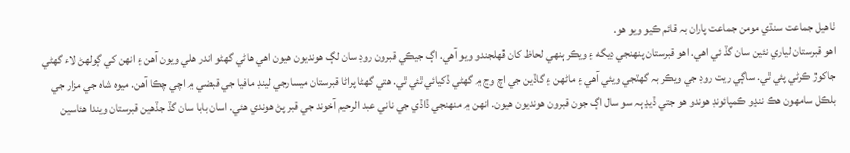ٺاهيل جماعت سنڌي مومن جماعت پاران بہ قائم ڪيو ويو هو.
اهو قبرستان لياري نئين سان گڏ ئي اهي. اهو قبرستان پنھنجي ڊيگه ۽ ويڪر ٻنھي لحاظ کان ڦھلجندو ويو آهي. اڳ جيڪي قبرون روڊ سان لڳ هونديون هيون اهي هاڻي گهڻو اندر هلي ويون آهن ۽ انھن کي ڳولھڻ لاء گهڻي جاکوڙ ڪرڻي پئي ٿي. ساڳي ريت روڊ جي ويڪر بہ گهٽجي ويئي آهي ۽ ماڻھن ۽ گاڏين جي اچ وڃ ۾ گهڻي ڏکيائي ٿئي ٿي. هتي گهڻا پراڻا قبرستان ميسارجي لينڊ مافيا جي قبضي ۾ اچي چڪا آهن. ميوه شاه جي مزار جي بلڪل سامھون هڪ ننڍو ڪمپائونڊ هوندو هو جتي ڏيڍ ٻہ سو سال اڳ جون قبرون هونديون هيون. انھن ۾ منھنجي ڏاڏي جي ناني عبد الرحيم آخوند جي قبر پڻ هوندي هئي. اسان بابا سان گڏ جڏهين قبرستان ويندا هئاسين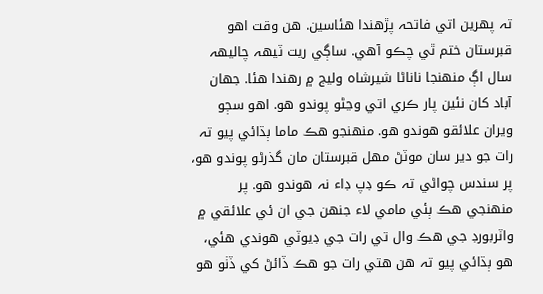تہ پھرين اتي فاتحہ پڙهندا هئاسين. هن وقت اهو قبرستان ختم ٿي چڪو آهي. ساڳي ريت ٽيهہ چاليهہ سال اڳ منھنجا ناناڻا شيرشاه وليج ۾ رهندا هئا. جھان آباد کان نئين پار ڪري اتي وڃڻو پوندو هو. اهو سڄو ويران علائقو هوندو هو. منھنجو هڪ ماما ٻڌائي پيو تہ رات جو دير سان موٽڻ مھل قبرستان مان گذرڻو پوندو هو، پر سندس چواڻي تہ ڪو ڊپ ڊاء نہ هوندو هو. پر منھنجي هڪ ٻئي مامي لاء جنھن جي ان ئي علائقي ۾ واٽربورڊ جي هڪ وال تي رات جي ڊيوٽي هوندي هئي، هو ٻڌائي پيو تہ هن هتي رات جو هڪ ڏائڻ کي ڏٺو هو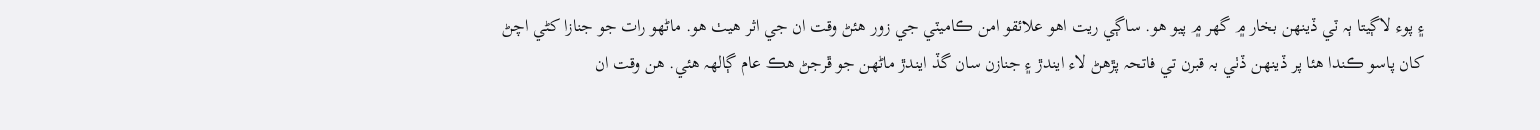۽ پوء لاڳيتا ٻہ ٽي ڏينھن بخار ۾ گهر ۾ پيو هو. ساڳي ريت اهو علائقو امن ڪاميٽي جي زور هئڻ وقت ان جي اثر هيٺ هو. ماڻھو رات جو جنازا کڻي اچڻ کان پاسو ڪندا هئا پر ڏينھن ڏٺي بہ قبرن تي فاتحہ پڙهڻ لاء ايندڙ ۽ جنازن سان گڏ ايندڙ ماڻھن جو ڦرجڻ هڪ عام ڳالھہ هئي. هن وقت ان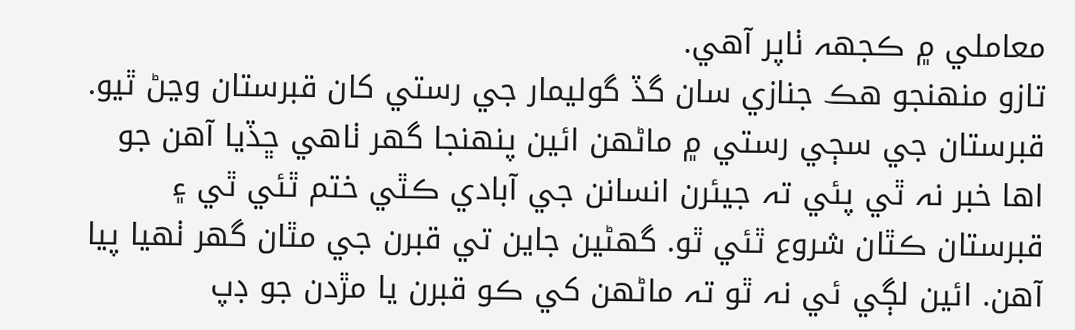معاملي ۾ ڪجهہ ٺاپر آهي.
تازو منھنجو هڪ جنازي سان گڏ گوليمار جي رستي کان قبرستان وڃڻ ٿيو. قبرستان جي سڄي رستي ۾ ماڻھن ائين پنھنجا گهر ٺاهي ڇڏيا آهن جو اها خبر نہ ٿي پئي تہ جيئرن انسانن جي آبادي ڪٿي ختم ٿئي ٿي ۽ قبرستان ڪٿان شروع ٿئي ٿو. گهڻين جاين تي قبرن جي مٿان گهر ٺھيا پيا آهن. ائين لڳي ئي نہ ٿو تہ ماڻھن کي ڪو قبرن يا مڙدن جو ڊپ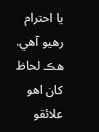يا احترام رهيو آهي.
هڪ لحاظ کان اهو علائقو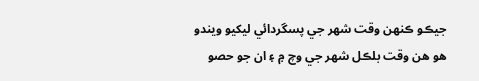جيڪو ڪنھن وقت شھر جي پسگردائي ليکيو ويندو هو هن وقت بلڪل شھر جي وچ ۾ ۽ ان جو حصو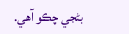بڻجي چڪو آهي.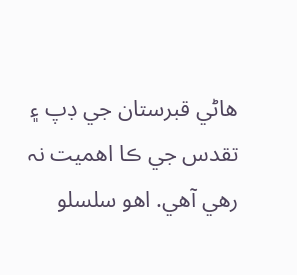هاڻي قبرستان جي ڊپ ۽ تقدس جي ڪا اهميت نہ رهي آهي. اهو سلسلو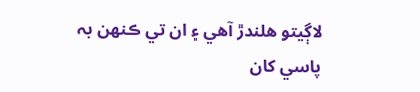لاڳيتو هلندڙ آهي ۽ ان تي ڪنھن بہ پاسي کان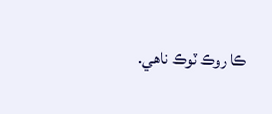ڪا روڪ ٽوڪ ناهي.